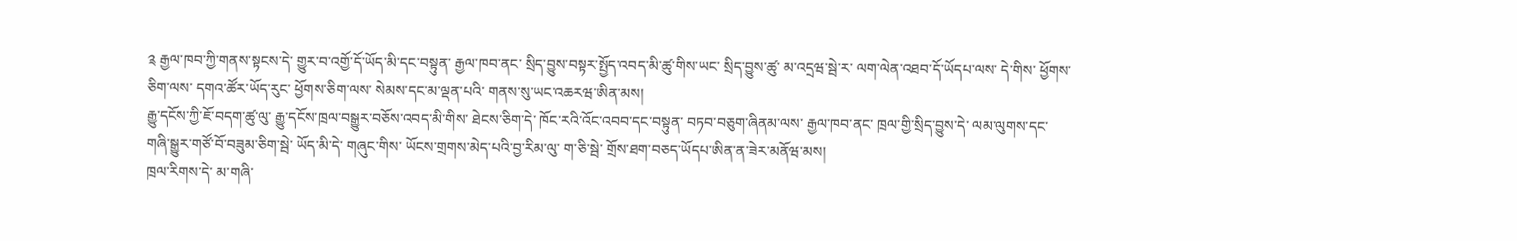༉ རྒྱལ་ཁབ་ཀྱི་གནས་སྟངས་དེ་ གྱུར་བ་འགྱོ་དོ་ཡོད་མི་དང་བསྟུན་ རྒྱལ་ཁབ་ནང་ སྲིད་བྱུས་བསྟར་སྤྱོད་འབད་མི་ཚུ་གིས་ཡང་ སྲིད་བྱུས་ཚུ་ མ་འདྲཝ་སྦེ་ར་ ལག་ལེན་འཐབ་དོ་ཡོདཔ་ལས་ དེ་གིས་ ཕྱོགས་ཅིག་ལས་ དགའ་ཚོར་ཡོད་རུང་ ཕྱོགས་ཅིག་ལས་ སེམས་དང་མ་ལྡན་པའི་ གནས་སུ་ཡང་འཆརཝ་ཨིན་མས།
རྒྱུ་དངོས་ཀྱི་ཇོ་བདག་ཚུ་ལུ་ རྒྱུ་དངོས་ཁྲལ་བསྒྱུར་བཅོས་འབད་མི་གིས་ ཐེངས་ཅིག་དེ་ ཁོང་རའི་འོང་འབབ་དང་བསྟུན་ བཏབ་བཅུག་ཞིནམ་ལས་ རྒྱལ་ཁབ་ནང་ ཁྲལ་གྱི་སྲིད་བྱུས་དེ་ ལམ་ལུགས་དང་ གཞི་སྒྱུར་གཙོ་བོ་བཟུམ་ཅིག་སྦེ་ ཡོད་མི་དེ་ གཞུང་གིས་ ཡོངས་གྲགས་མེད་པའི་བྱ་རིམ་ལུ་ ག་ཅི་སྦེ་ གྲོས་ཐག་བཅད་ཡོདཔ་ཨིན་ན་ཟེར་མནོཝ་མས།
ཁྲལ་རིགས་དེ་ མ་གཞི་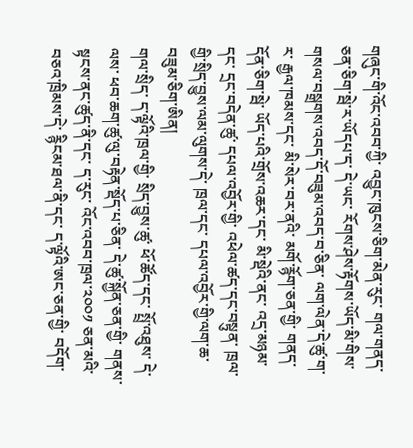གཞུང་གི་འོང་འབབ་ཀྱི་ འབྱུང་ཁུངས་ཅིག་མེན་རུང་ གལ་གནད་ཅན་ཅིག་སྦེ་ར་ཡོདཔ་ད་ དེ་ཡང་ རོགས་ཤེས་རྟོགས་ཡོད་མི་གིས་ གསལ་བསྒྲགས་འབད་དོ་བཟུམ་འབད་བ་ཅིན་ ལག་ལེན་དེ་ཚུ་ག་ར་ རྒྱལ་ཁམས་དང་ མི་སེར་བར་ནའི་ མགོ་རྙོག་ཅན་གྱི་ གནད་དོན་ཅིག་སྦེ་ ཡོད་པའི་གྲོས་འཆར་དང་ མི་སྡེའི་ནང་ འདྲ་མཉམ་དང་ དྲང་བདེན་ཚུ་ དཔལ་འབྱོར་གྱི་ འཕེལ་ཚད་དང་བསྟུན་ ཁྲལ་གྱི་སྲིད་བྱུས་ལམ་ལུགས་དེ་ ཁྲལ་དང་ དཔལ་འབྱོར་གྱི་ལག་ཆ་བཟུམ་ཅིག་ཨིན།
གལ་སྲིད་ ད་ལྟོའི་ཁྲལ་གྱི་ སྲིད་བྱུས་ཚུ་ ཕོ་ཚོད་དང་ སྤྲོ་འཐུས་ དེ་ལས་ ཕབ་ཆག་ཚུ་ལུ་བརྟེན་སྡོད་པ་ཅིན་ དེ་ཚུ་སྐྱོན་ཅན་གྱི་ གནས་སྟངས་ནང་ཚུད་ནི་དང་ ད་རུང་ འོང་འབབ་ཁྲལ་༢༠༠༡ ཅན་མའི་བཅའ་ཁྲིམས་དེ་ རྙིངམ་ཐལ་ནི་དང་ ད་ལྟོའི་ཨང་ཅན་གྱི་ བདོག་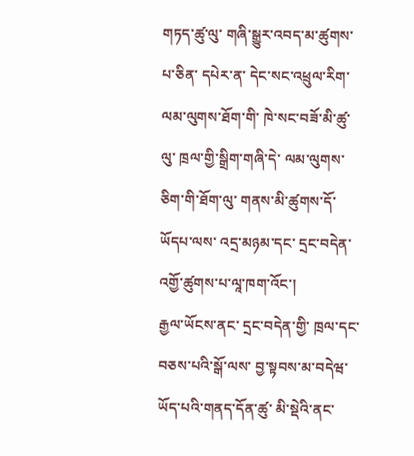གཏད་ཚུ་ལུ་ གཞི་སྒྱུར་འབད་མ་ཚུགས་པ་ཅིན་ དཔེར་ན་ དེང་སང་འཕྲུལ་རིག་ལམ་ལུགས་ཐོག་གི་ ཁེ་སང་བཟོ་མི་ཚུ་ལུ་ ཁྲལ་གྱི་སྒྲིག་གཞི་དེ་ ལམ་ལུགས་ཅིག་གི་ཐོག་ལུ་ གནས་མི་ཚུགས་དོ་ཡོདཔ་ལས་ འདྲ་མཉམ་དང་ དྲང་བདེན་འགྱོ་ཚུགས་པ་ལཱ་ཁག་འོང་།
རྒྱལ་ཡོངས་ནང་ དྲང་བདེན་གྱི་ ཁྲལ་དང་བཅས་པའི་སྒོ་ལས་ བྱ་སྟབས་མ་བདེཝ་ཡོད་པའི་གནད་དོན་ཚུ་ མི་སྡེའི་ནང་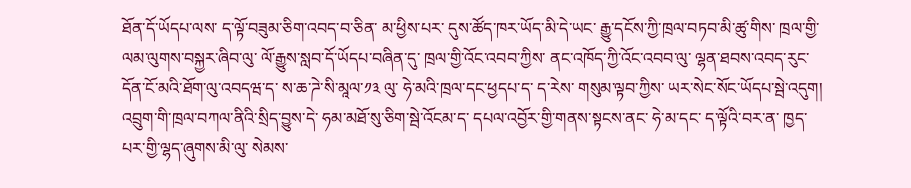ཐོན་དོ་ཡོདཔ་ལས་ ད་ལྟོ་བཟུམ་ཅིག་འབད་བ་ཅིན་ མ་ཕྱིས་པར་ དུས་ཚོད་ཁར་ཡོད་མི་དེ་ཡང་ རྒྱུ་དངོས་ཀྱི་ཁྲལ་བཏབ་མི་ཚུ་གིས་ ཁྲལ་གྱི་ལམ་ལུགས་བསྐྱར་ཞིབ་ལུ་ ལོ་རྒྱུས་སླབ་དོ་ཡོདཔ་བཞིན་དུ་ ཁྲལ་གྱི་འོང་འབབ་ཀྱིས་ ནང་འཁོད་ཀྱི་འོང་འབབ་ལུ་ ལྷན་ཐབས་འབད་རུང་ དོན་ངོ་མའི་ཐོག་ལུ་འབདཝ་ད་ ས་ཆ་ཌེ་སི་མཱལ་༡༣ ལུ་ ཧེ་མའི་ཁྲལ་དང་ཕྱདཔ་ད་ ད་རེས་ གསུམ་ལྟབ་ཀྱིས་ ཡར་སེང་སོང་ཡོདཔ་སྦེ་འདུག།
འབྲུག་གི་ཁྲལ་བཀལ་ནིའི་སྲིད་བྱུས་དེ་ ཧམ་མཐོ་སུ་ཅིག་སྦེ་འོངམ་ད་ དཔལ་འབྱོར་གྱི་གནས་སྟངས་ནང་ ཧེ་མ་དང་ ད་ལྟོའི་བར་ན་ ཁྱད་པར་གྱི་ལྷད་ཞུགས་མི་ལུ་ སེམས་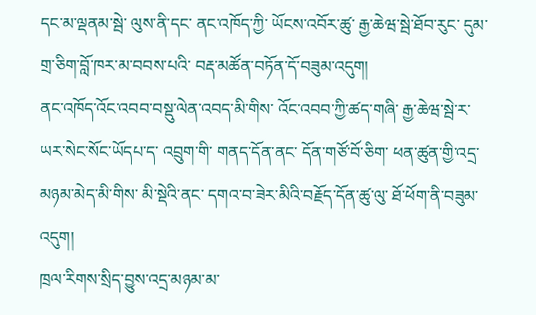དང་མ་ལྡནམ་སྦེ་ ལུས་ནི་དང་ ནང་འཁོད་ཀྱི་ ཡོངས་འབོར་ཚུ་ རྒྱ་ཆེཝ་སྦེ་ཐོབ་རུང་ དུམ་གྲ་ཅིག་བློ་ཁར་མ་བབས་པའི་ བརྡ་མཚོན་བཏོན་དོ་བཟུམ་འདུག།
ནང་འཁོད་འོང་འབབ་བསྡུ་ལེན་འབད་མི་གིས་ འོང་འབབ་ཀྱི་ཚད་གཞི་ རྒྱ་ཆེཝ་སྦེ་ར་ ཡར་སེང་སོང་ཡོདཔ་ད་ འབྲུག་གི་ གནད་དོན་ནང་ དོན་གཙོ་བོ་ཅིག་ ཕན་ཚུན་གྱི་འདྲ་མཉམ་མེད་མི་གིས་ མི་སྡེའི་ནང་ དགའ་བ་ཟེར་མིའི་བརྗོད་དོན་ཚུ་ལུ་ ཐོ་ཕོག་ནི་བཟུམ་འདུག།
ཁྲལ་རིགས་སྲིད་བྱུས་འདྲ་མཉམ་མ་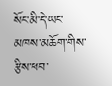སོང་མི་དེ་ཡང་ མཁས་མཆོག་གིས་ རྩིས་ཕབ་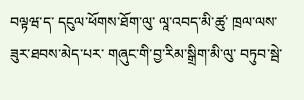བལྟཝ་ད་ དངུལ་ཕོགས་ཐོག་ལུ་ ལཱ་འབད་མི་ཚུ་ ཁྲལ་ལས་ཟུར་ཐབས་མེད་པར་ གཞུང་གི་བྱ་རིམ་སྒྲིག་མི་ལུ་ བཏུབ་སྦེ་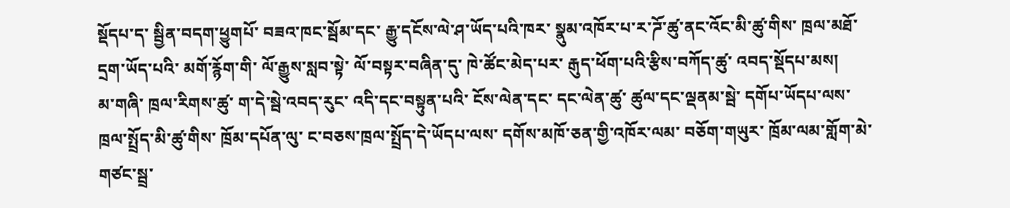སྡོདཔ་ད་ སྦྱིན་བདག་ཕྱུགཔོ་ བཟའ་ཁང་སྦོམ་དང་ རྒྱུ་དངོས་ལེ་ཤ་ཡོད་པའི་ཁར་ སྣུམ་འཁོར་པ་ར་ཌོ་ཚུ་ནང་འོང་མི་ཚུ་གིས་ ཁྲལ་མཐོ་དྲག་ཡོད་པའི་ མགོ་རྙོག་གི་ ལོ་རྒྱུས་སླབ་སྟེ་ ལོ་བསྟར་བཞིན་དུ་ ཁེ་ཚོང་མེད་པར་ རྒུད་ཕོག་པའི་རྩིས་བཀོད་ཚུ་ འབད་སྡོདཔ་མས།
མ་གཞི་ ཁྲལ་རིགས་ཚུ་ ག་དེ་སྦེ་འབད་རུང་ འདི་དང་བསྟུན་པའི་ ངོས་ལེན་དང་ དང་ལེན་ཚུ་ ཚུལ་དང་ལྡནམ་སྦེ་ དགོཔ་ཡོདཔ་ལས་ ཁྲལ་སྤྲོད་མི་ཚུ་གིས་ ཁྲོམ་དཔོན་ལུ་ ང་བཅས་ཁྲལ་སྤྲོད་དེ་ཡོདཔ་ལས་ དགོས་མཁོ་ཅན་གྱི་འཁོར་ལམ་ བཅོག་གཡུར་ ཁྲོམ་ལམ་གློག་མེ་ གཙང་སྦྲ་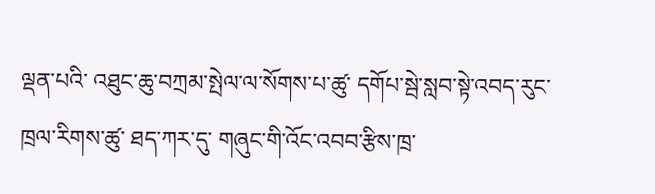ལྡན་པའི་ འཐུང་ཆུ་བཀྲམ་སྤེལ་ལ་སོགས་པ་ཚུ་ དགོཔ་སྦེ་སླབ་སྟེ་འབད་རུང་ ཁྲལ་རིགས་ཚུ་ ཐད་ཀར་དུ་ གཞུང་གི་འོང་འབབ་རྩིས་ཁྲ་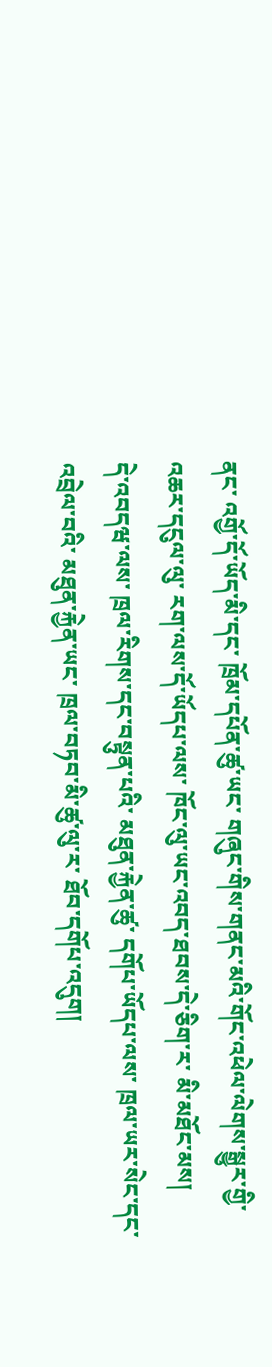ནང་ འགྱོ་དོ་ཡོད་མི་དང་ ཁྲོམ་དཔོན་ཚུ་ཡང་ གཞུང་གིས་གནང་མའི་གོང་འཕེལ་ལེགས་སྒྱུར་གྱི་ འཆར་དངུལ་ལུ་ རག་ལས་དོ་ཡོདཔ་ལས་ ཁོང་ལུ་ཡང་འབད་ཐབས་དེ་ཅིག་ར་ མི་མཐོང་མས།
དེ་འབདཝ་ལས་ ཁྲལ་རིགས་དང་བསྟུན་པའི་ མཐུན་རྐྱེན་ཚུ་ དགོཔ་ཡོདཔ་ལས་ ཁྲལ་ཡར་སེང་དང་འབྲེལ་བའི་ མཐུན་རྐྱེན་ཡང་ ཁྲལ་བཏབ་མི་ཚུ་ལུ་ར་ ཐོབ་དགོཔ་འདུག།